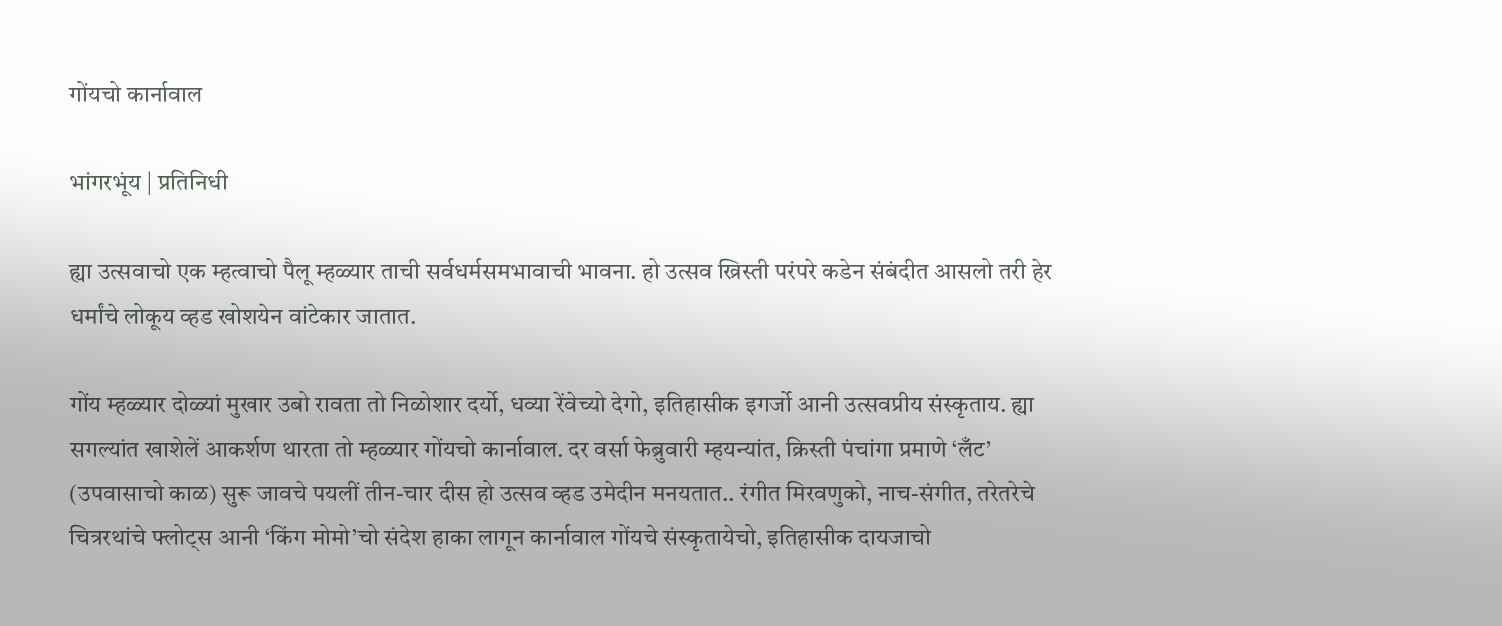गोंयचो कार्नावाल

भांगरभूंय | प्रतिनिधी

ह्या उत्सवाचो एक म्हत्वाचो पैलू म्हळ्यार ताची सर्वधर्मसमभावाची भावना. हो उत्सव ख्रिस्ती परंपरे कडेन संबंदीत आसलो तरी हेर धर्मांचे लोकूय व्हड खोशयेन वांटेकार जातात.

गोंय म्हळ्यार दोळ्यां मुखार उबो रावता तो निळोशार दर्यो, धव्या रेंवेच्यो देगो, इतिहासीक इगर्जो आनी उत्सवप्रीय संस्कृताय. ह्या सगल्यांत खाशेलें आकर्शण थारता तो म्हळ्यार गोंयचो कार्नावाल. दर वर्सा फेब्रुवारी म्हयन्यांत, क्रिस्ती पंचांगा प्रमाणे ‘लँट’ (उपवासाचो काळ) सुरू जावचे पयलीं तीन-चार दीस हो उत्सव व्हड उमेदीन मनयतात.. रंगीत मिरवणुको, नाच-संगीत, तरेतरेचे चित्ररथांचे फ्लोट्स आनी ‘किंग मोमो’चो संदेश हाका लागून कार्नावाल गोंयचे संस्कृतायेचो, इतिहासीक दायजाचो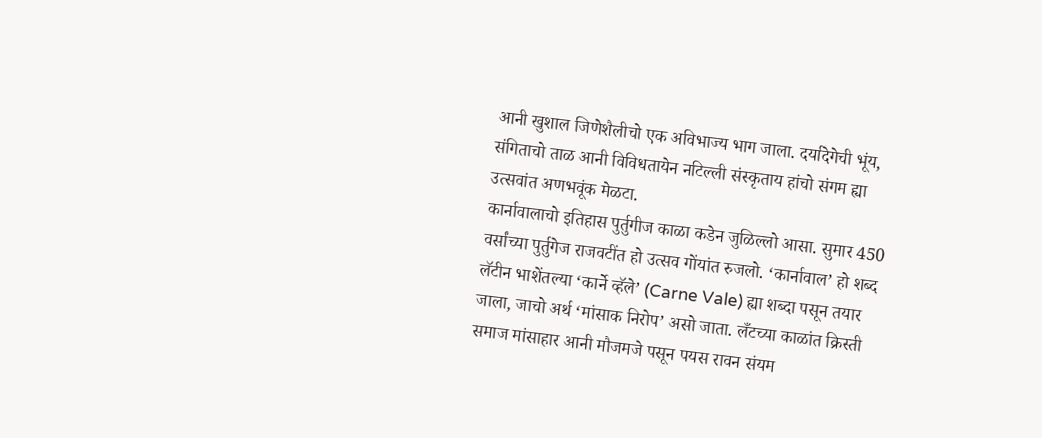आनी खुशाल जिणेशैलीचो एक अविभाज्य भाग जाला. दर्यादेगेची भूंय, संगिताचो ताळ आनी विविधतायेन नटिल्ली संस्कृताय हांचो संगम ह्या उत्सवांत अणभवूंक मेळटा.
कार्नावालाचो इतिहास पुर्तुगीज काळा कडेन जुळिल्लो आसा. सुमार 450 वर्सांच्या पुर्तुगेज राजवटींत हो उत्सव गोंयांत रुजलो. ‘कार्नावाल’ हो शब्द लॅटीन भाशेंतल्या ‘कार्ने व्हॅले’ (Carne Vale) ह्या शब्दा पसून तयार जाला, जाचो अर्थ ‘मांसाक निरोप’ असो जाता. लँटच्या काळांत क्रिस्ती समाज मांसाहार आनी मौजमजे पसून पयस रावन संयम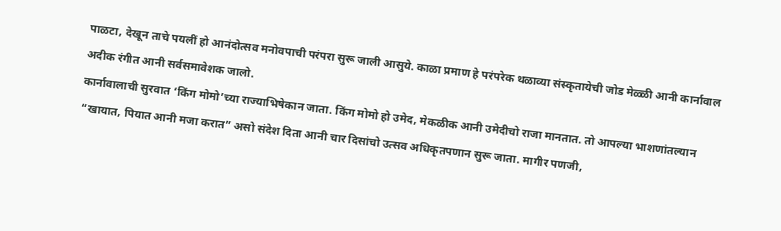पाळटा, देखून ताचे पयलीं हो आनंदोत्सव मनोवपाची परंपरा सुरू जाली आसुये. काळा प्रमाण हे परंपरेक थळाव्या संस्कृतायेची जोड मेळ्ळी आनी कार्नावाल अदीक रंगीत आनी सर्वसमावेशक जालो.
कार्नावालाची सुरवात ‘किंग मोमो’च्या राज्याभिषेकान जाता. किंग मोमो हो उमेद, मेकळीक आनी उमेदीचो राजा मानतात. तो आपल्या भाशणांतल्यान “खायात, पियात आनी मजा करात” असो संदेश दिता आनी चार दिसांचो उत्सव अधिकृतपणान सुरू जाता. मागीर पणजी,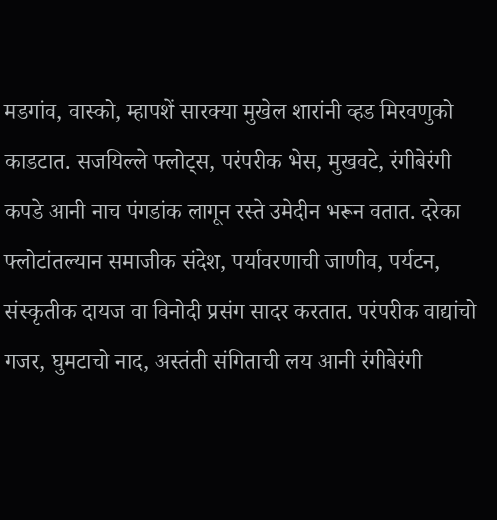मडगांव, वास्को, म्हापशें सारक्या मुखेल शारांनी व्हड मिरवणुको काडटात. सजयिल्ले फ्लोट्स, परंपरीक भेस, मुखवटे, रंगीबेरंगी कपडे आनी नाच पंगडांक लागून रस्ते उमेदीन भरून वतात. दरेका फ्लोटांतल्यान समाजीक संदेश, पर्यावरणाची जाणीव, पर्यटन, संस्कृतीक दायज वा विनोदी प्रसंग सादर करतात. परंपरीक वाद्यांचो गजर, घुमटाचो नाद, अस्तंती संगिताची लय आनी रंगीबेरंगी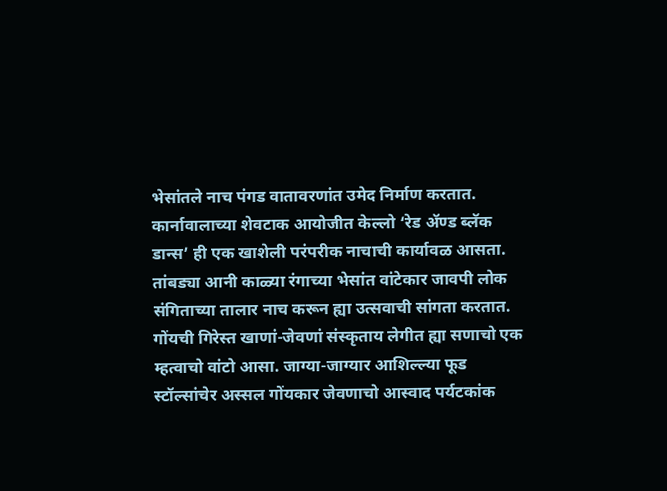भेसांतले नाच पंगड वातावरणांत उमेद निर्माण करतात.
कार्नावालाच्या शेवटाक आयोजीत केल्लो ‘रेड ॲण्ड ब्लॅक डान्स’ ही एक खाशेली परंपरीक नाचाची कार्यावळ आसता. तांबड्या आनी काळ्या रंगाच्या भेसांत वांटेकार जावपी लोक संगिताच्या तालार नाच करून ह्या उत्सवाची सांगता करतात. गोंयची गिरेस्त खाणां-जेवणां संस्कृताय लेगीत ह्या सणाचो एक म्हत्वाचो वांटो आसा. जाग्या-जाग्यार आशिल्ल्या फूड स्टॉल्सांचेर अस्सल गोंयकार जेवणाचो आस्वाद पर्यटकांक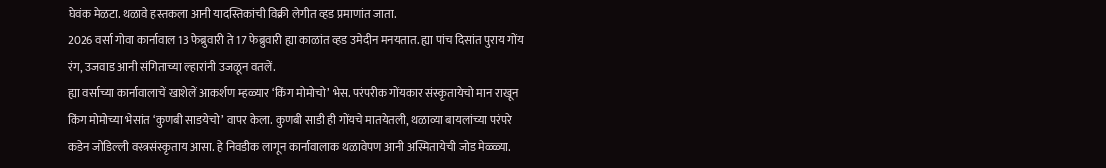घेवंक मेळटा. थळावे हस्तकला आनी यादस्तिकांची विक्री लेगीत व्हड प्रमाणांत जाता.
2026 वर्सा गोवा कार्नावाल 13 फेब्रुवारी ते 17 फेब्रुवारी ह्या काळांत व्हड उमेदीन मनयतात. ह्या पांच दिसांत पुराय गोंय रंग, उजवाड आनी संगिताच्या ल्हारांनी उजळून वतलें.
ह्या वर्साच्या कार्नावालाचें खाशेलें आकर्शण म्हळ्यार ‘किंग मोमोचो’ भेस. परंपरीक गोंयकार संस्कृतायेचो मान राखून किंग मोमोच्या भेसांत ‘कुणबी साडयेचो’ वापर केला. कुणबी साडी ही गोंयचे मातयेतली, थळाव्या बायलांच्या परंपरे कडेन जोडिल्ली वस्त्रसंस्कृताय आसा. हे निवडीक लागून कार्नावालाक थळावेपण आनी अस्मितायेची जोड मेळ्ळ्या.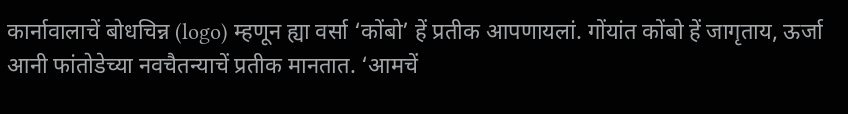कार्नावालाचें बोधचिन्न (logo) म्हणून ह्या वर्सा ‘कोंबो’ हें प्रतीक आपणायलां. गोंयांत कोंबो हें जागृताय, ऊर्जा आनी फांतोडेच्या नवचैतन्याचें प्रतीक मानतात. ‘आमचें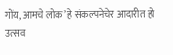गोंय, आमचे लोक’ हे संकल्पनेचेर आदारीत हो उत्सव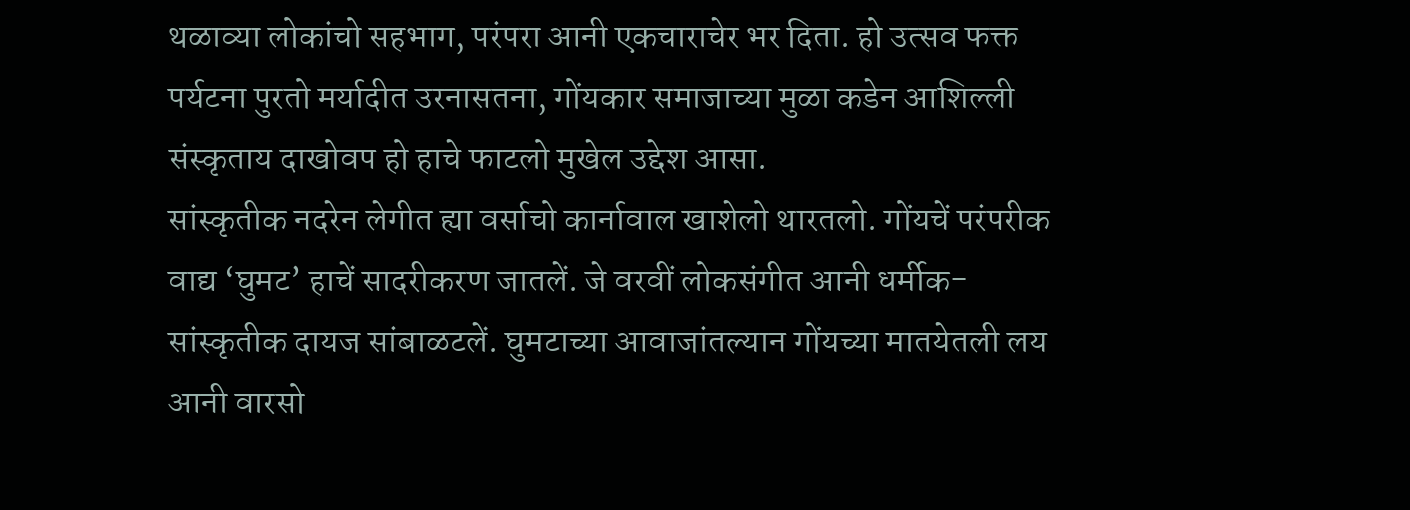थळाव्या लोकांचो सहभाग, परंपरा आनी एकचाराचेर भर दिता. हो उत्सव फक्त पर्यटना पुरतो मर्यादीत उरनासतना, गोंयकार समाजाच्या मुळा कडेन आशिल्ली संस्कृताय दाखोवप हो हाचे फाटलो मुखेल उद्देश आसा.
सांस्कृतीक नदरेन लेगीत ह्या वर्साचो कार्नावाल खाशेलो थारतलो. गोंयचें परंपरीक वाद्य ‘घुमट’ हाचें सादरीकरण जातलें. जे वरवीं लोकसंगीत आनी धर्मीक-सांस्कृतीक दायज सांबाळटलें. घुमटाच्या आवाजांतल्यान गोंयच्या मातयेतली लय आनी वारसो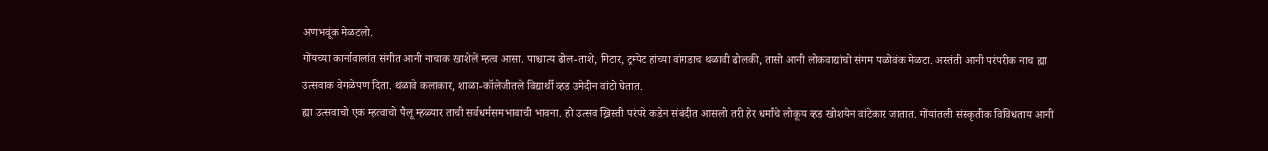अणभवूंक मेळटलो.
गोंयच्या कार्नावालांत संगीत आनी नाचाक खाशेलें म्हत्व आसा. पाश्चात्य ढोल-ताशे, गिटार, ट्रम्पेट हांच्या वांगडाच थळावी ढोलकी, तासो आनी लोकवाद्यांचो संगम पळोवंक मेळटा. अस्तंती आनी परंपरीक नाच ह्या उत्सवाक वेगळेपण दिता. थळावे कलाकार, शाळा-कॉलेजीतले विद्यार्थी व्हड उमेदीन वांटो घेतात.
ह्या उत्सवाचो एक म्हत्वाचो पैलू म्हळ्यार ताची सर्वधर्मसमभावाची भावना. हो उत्सव ख्रिस्ती परंपरे कडेन संबंदीत आसलो तरी हेर धर्मांचे लोकूय व्हड खोशयेन वांटेकार जातात. गोंयांतली संस्कृतीक विविधताय आनी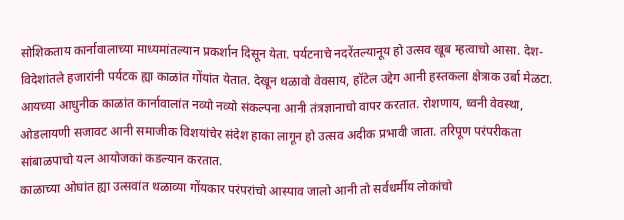सोशिकताय कार्नावालाच्या माध्यमांतल्यान प्रकर्शान दिसून येता. पर्यटनाचे नदरेंतल्यानूय हो उत्सव खूब म्हत्वाचो आसा. देश-विदेशांतले हजारांनी पर्यटक ह्या काळांत गोंयांत येतात. देखून थळावो वेवसाय, हॉटेल उद्देग आनी हस्तकला क्षेत्राक उर्बा मेळटा.
आयच्या आधुनीक काळांत कार्नावालांत नव्यो नव्यो संकल्पना आनी तंत्रज्ञानाचो वापर करतात. रोशणाय, ध्वनी वेवस्था, ओडलायणी सजावट आनी समाजीक विशयांचेर संदेश हाका लागून हो उत्सव अदीक प्रभावी जाता. तरिपूण परंपरीकता सांबाळपाचो यत्न आयोजकां कडल्यान करतात.
काळाच्या ओघांत ह्या उत्सवांत थळाव्या गोंयकार परंपरांचो आस्पाव जालो आनी तो सर्वधर्मीय लोकांचो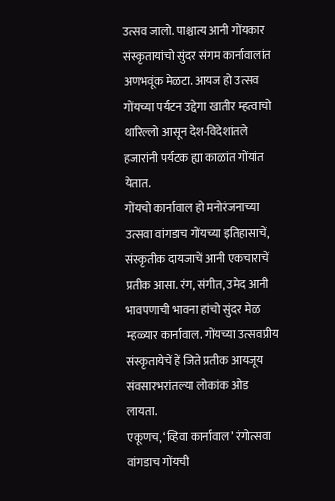उत्सव जालो. पाश्चात्य आनी गोंयकार संस्कृतायांचो सुंदर संगम कार्नावालांत अणभवूंक मेळटा. आयज हो उत्सव गोंयच्या पर्यटन उद्देगा खातीर म्हत्वाचो थारिल्लो आसून देश-विदेशांतले हजारांनी पर्यटक ह्या काळांत गोंयांत येतात.
गोंयचो कार्नावाल हो मनोरंजनाच्या उत्सवा वांगडाच गोंयच्या इतिहासाचें, संस्कृतीक दायजाचें आनी एकचाराचें प्रतीक आसा. रंग, संगीत, उमेद आनी भावपणाची भावना हांचो सुंदर मेळ म्हळ्यार कार्नावाल. गोंयच्या उत्सवप्रीय संस्कृतायेचें हें जिते प्रतीक आयजूय संवसारभरांतल्या लोकांक ओड लायता.
एकूणच, ‘व्हिवा कार्नावाल’ रंगोत्सवा वांगडाच गोंयची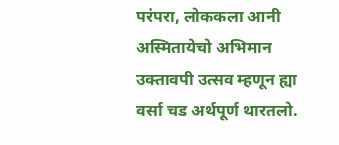परंपरा, लोककला आनी अस्मितायेचो अभिमान उक्तावपी उत्सव म्हणून ह्या वर्सा चड अर्थपूर्ण थारतलो.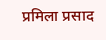प्रमिला प्रसाद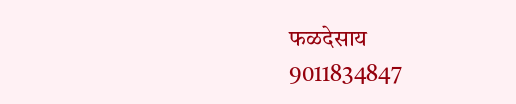फळदेसाय
9011834847